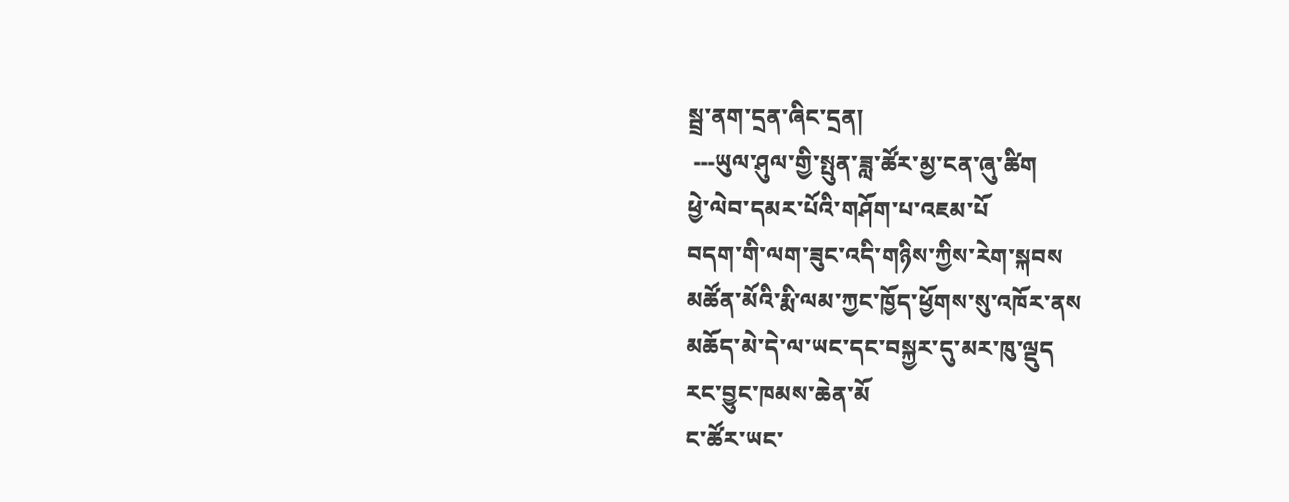སྦྲ་ནག་དྲན་ཞིང་དྲན།
 ---ཡུལ་ཤུལ་གྱི་སྤུན་ཟླ་ཚོར་མྱ་ངན་ཞུ་ཚིག
ཕྱེ་ལེབ་དམར་པོའི་གཤོག་པ་འཇམ་པོ
བདག་གི་ལག་ཟུང་འདི་གཉིས་ཀྱིས་རེག་སྐབས
མཚོན་མོའི་རྨི་ལམ་ཀྱང་ཁྱོད་ཕྱོགས་སུ་འཁོར་ནས
མཆོད་མེ་དེ་ལ་ཡང་དང་བསྐྱར་དུ་མར་ཁུ་ལྡུད
རང་བྱུང་ཁམས་ཆེན་མོ
ང་ཚོར་ཡང་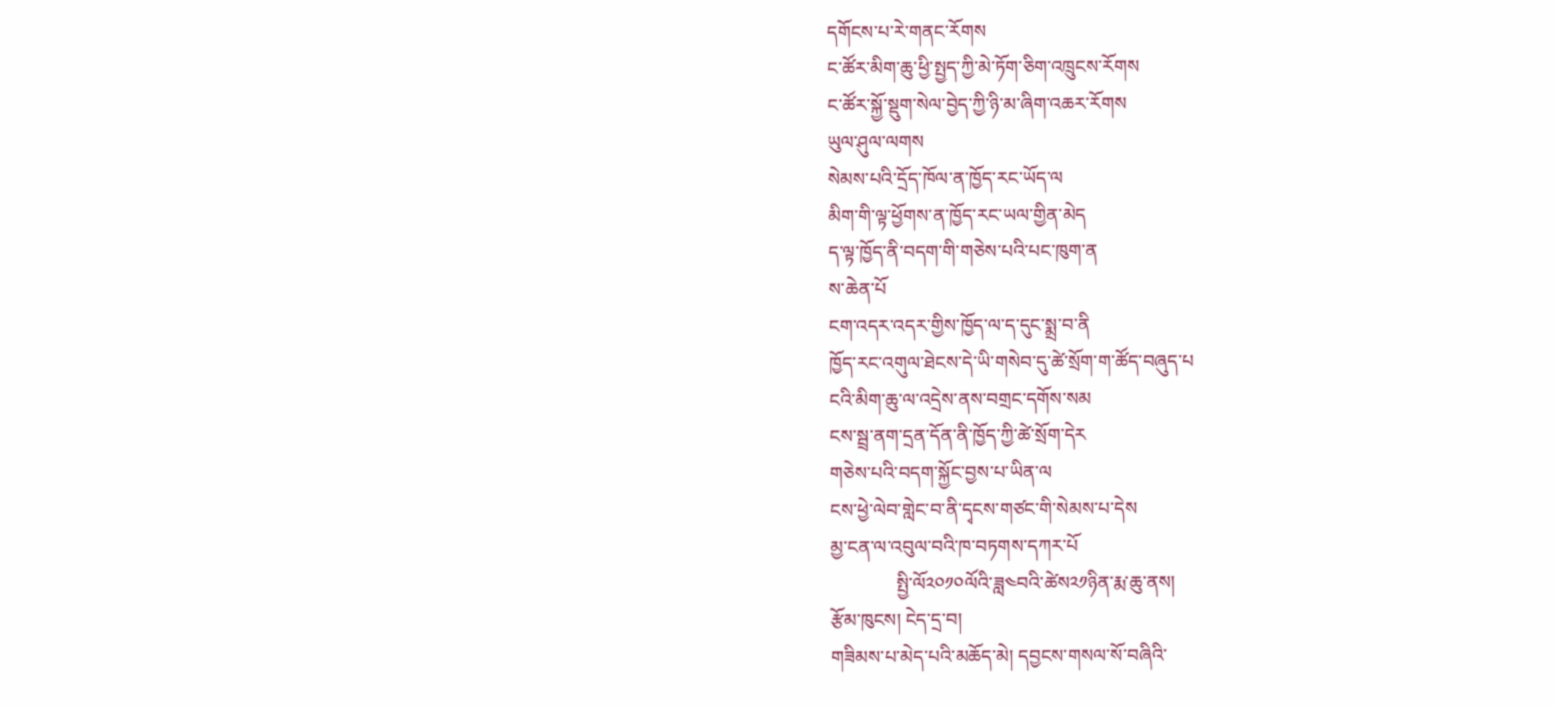དགོངས་པ་རེ་གནང་རོགས
ང་ཚོར་མིག་ཆུ་ཕྱི་སྤྱད་ཀྱི་མེ་ཏོག་ཅིག་འཁྲུངས་རོགས
ང་ཚོར་སྐྱོ་སྡུག་སེལ་བྱེད་ཀྱི་ཉི་མ་ཞིག་འཆར་རོགས
ཡུལ་ཤུལ་ལགས
སེམས་པའི་དྲོད་ཁོལ་ན་ཁྱོད་རང་ཡོད་ལ
མིག་གི་ལྟ་ཕྱོགས་ན་ཁྱོད་རང་ཡལ་གྱིན་མེད
ད་ལྟ་ཁྱོད་ནི་བདག་གི་གཅེས་པའི་པང་ཁུག་ན
ས་ཆེན་པོ
ངག་འདར་འདར་གྱིས་ཁྱོད་ལ་ད་དུང་སྨྲ་བ་ནི
ཁྱོད་རང་འགུལ་ཐེངས་དེ་ཡི་གསེབ་དུ་ཚེ་སྲོག་ག་ཚོད་བཞུད་པ
ངའི་མིག་ཆུ་ལ་འདྲེས་ནས་བགྲང་དགོས་སམ
ངས་སྦྲ་ནག་དྲན་དོན་ནི་ཁྱོད་ཀྱི་ཚེ་སྲོག་དེར
གཅེས་པའི་བདག་སྐྱོང་བྱས་པ་ཡིན་ལ
ངས་ཕྱེ་ལེབ་གླེང་བ་ནི་དྭངས་གཙང་གི་སེམས་པ་དེས
མྱ་ངན་ལ་འབུལ་བའི་ཁ་བཏགས་དཀར་པོ
              སྤྱི་ལོ༢༠༡༠ལོའི་ཟླ༤བའི་ཚེས༢༡ཉིན་རྨ་ཆུ་ནས།
རྩོམ་ཁུངས། ངེད་དྲ་བ།
གཟིམས་པ་མེད་པའི་མཆོད་མེ། དབྱངས་གསལ་སོ་བཞིའི་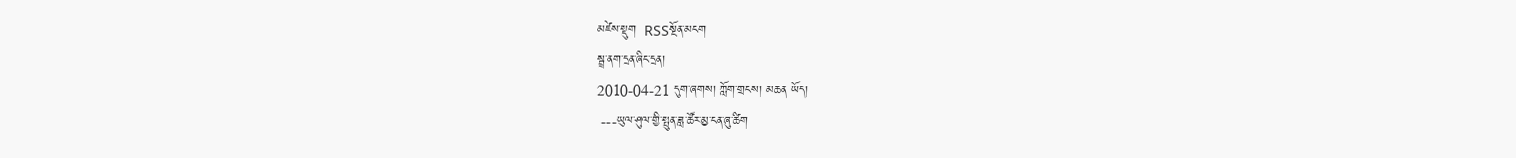མཛེས་སྡུག  RSSསྔོན་མངག
སྦྲ་ནག་དྲན་ཞིང་དྲན།
2010-04-21 དུག་ཞགས། ཀློག་གྲངས། མཆན ཡོད།
 ---ཡུལ་ཤུལ་གྱི་སྤུན་ཟླ་ཚོར་མྱ་ངན་ཞུ་ཚིག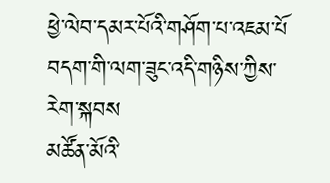ཕྱེ་ལེབ་དམར་པོའི་གཤོག་པ་འཇམ་པོ
བདག་གི་ལག་ཟུང་འདི་གཉིས་ཀྱིས་རེག་སྐབས
མཚོན་མོའི་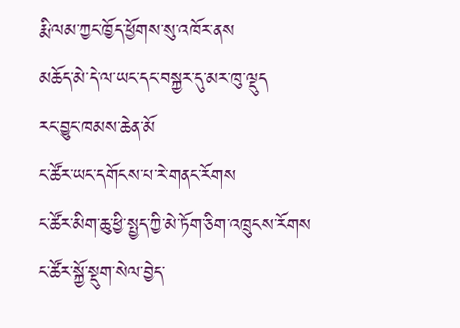རྨི་ལམ་ཀྱང་ཁྱོད་ཕྱོགས་སུ་འཁོར་ནས
མཆོད་མེ་དེ་ལ་ཡང་དང་བསྐྱར་དུ་མར་ཁུ་ལྡུད
རང་བྱུང་ཁམས་ཆེན་མོ
ང་ཚོར་ཡང་དགོངས་པ་རེ་གནང་རོགས
ང་ཚོར་མིག་ཆུ་ཕྱི་སྤྱད་ཀྱི་མེ་ཏོག་ཅིག་འཁྲུངས་རོགས
ང་ཚོར་སྐྱོ་སྡུག་སེལ་བྱེད་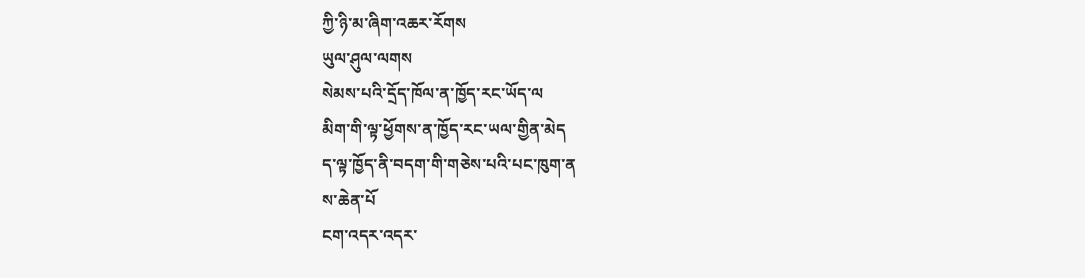ཀྱི་ཉི་མ་ཞིག་འཆར་རོགས
ཡུལ་ཤུལ་ལགས
སེམས་པའི་དྲོད་ཁོལ་ན་ཁྱོད་རང་ཡོད་ལ
མིག་གི་ལྟ་ཕྱོགས་ན་ཁྱོད་རང་ཡལ་གྱིན་མེད
ད་ལྟ་ཁྱོད་ནི་བདག་གི་གཅེས་པའི་པང་ཁུག་ན
ས་ཆེན་པོ
ངག་འདར་འདར་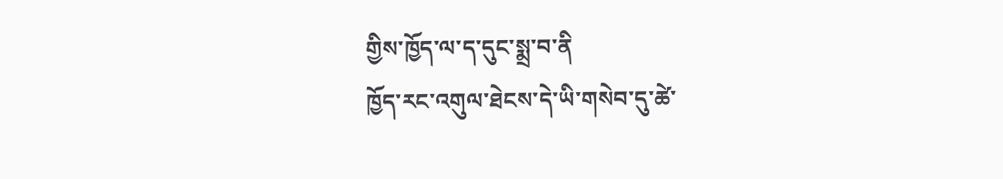གྱིས་ཁྱོད་ལ་ད་དུང་སྨྲ་བ་ནི
ཁྱོད་རང་འགུལ་ཐེངས་དེ་ཡི་གསེབ་དུ་ཚེ་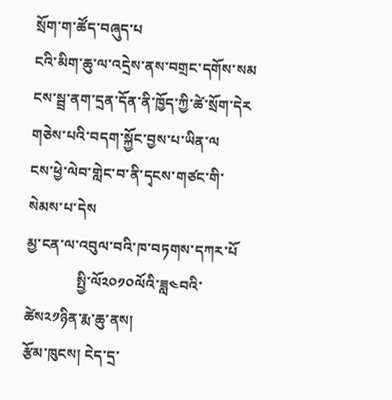སྲོག་ག་ཚོད་བཞུད་པ
ངའི་མིག་ཆུ་ལ་འདྲེས་ནས་བགྲང་དགོས་སམ
ངས་སྦྲ་ནག་དྲན་དོན་ནི་ཁྱོད་ཀྱི་ཚེ་སྲོག་དེར
གཅེས་པའི་བདག་སྐྱོང་བྱས་པ་ཡིན་ལ
ངས་ཕྱེ་ལེབ་གླེང་བ་ནི་དྭངས་གཙང་གི་སེམས་པ་དེས
མྱ་ངན་ལ་འབུལ་བའི་ཁ་བཏགས་དཀར་པོ
              སྤྱི་ལོ༢༠༡༠ལོའི་ཟླ༤བའི་ཚེས༢༡ཉིན་རྨ་ཆུ་ནས།
རྩོམ་ཁུངས། ངེད་དྲ་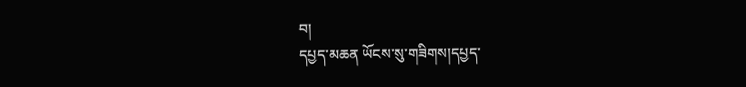བ།
དཔྱད་མཆན ཡོངས་སུ་གཟིགས།དཔྱད་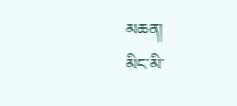མཆན།
མིང་མི་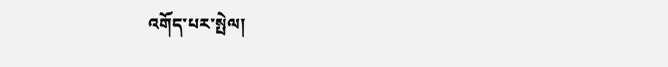འགོད་པར་སྤེལ།